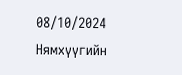08/10/2024
Нямхүүгийн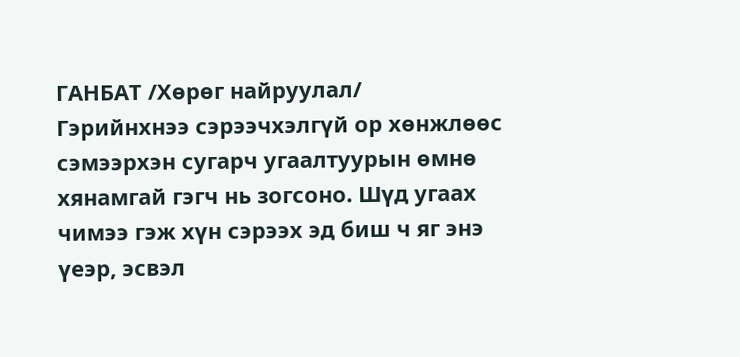ГАНБАТ /Хөрөг найруулал/
Гэрийнхнээ сэрээчхэлгүй ор хөнжлөөс сэмээрхэн сугарч угаалтуурын өмнө хянамгай гэгч нь зогсоно. Шүд угаах чимээ гэж хүн сэрээх эд биш ч яг энэ үеэр, эсвэл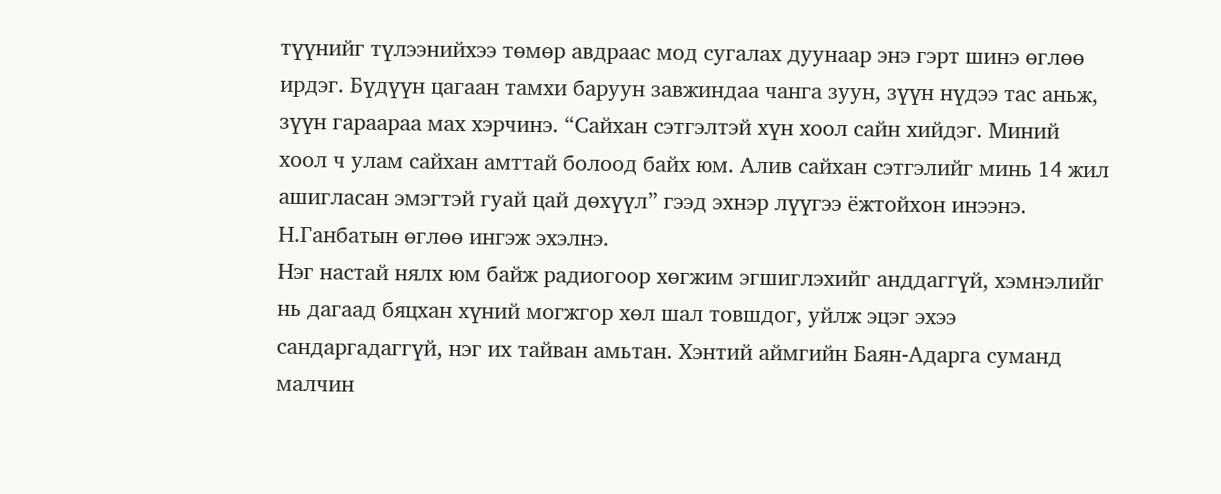түүнийг түлээнийхээ төмөр авдраас мод сугалах дуунаар энэ гэрт шинэ өглөө ирдэг. Бүдүүн цагаан тамхи баруун завжиндаа чанга зуун, зүүн нүдээ тас аньж, зүүн гараараа мах хэрчинэ. “Сайхан сэтгэлтэй хүн хоол сайн хийдэг. Миний хоол ч улам сайхан амттай болоод байх юм. Алив сайхан сэтгэлийг минь 14 жил ашигласан эмэгтэй гуай цай дөхүүл” гээд эхнэр лүүгээ ёжтойхон инээнэ. Н.Ганбатын өглөө ингэж эхэлнэ.
Нэг настай нялх юм байж радиогоор хөгжим эгшиглэхийг анддаггүй, хэмнэлийг нь дагаад бяцхан хүний могжгор хөл шал товшдог, уйлж эцэг эхээ сандаргадаггүй, нэг их тайван амьтан. Хэнтий аймгийн Баян-Адарга суманд малчин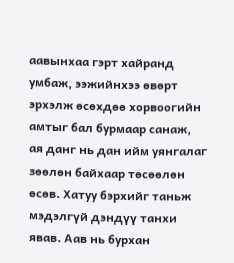аавынхаа гэрт хайранд умбаж, ээжийнхээ өвөрт эрхэлж өсөхдөө хорвоогийн амтыг бал бурмаар санаж, ая данг нь дан ийм уянгалаг зөөлөн байхаар төсөөлөн өсөв. Хатуу бэрхийг таньж мэдэлгүй дэндүү танхи явав. Аав нь бурхан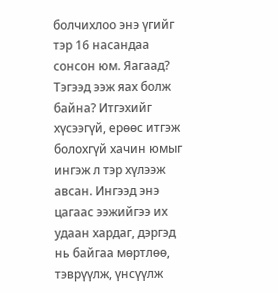болчихлоо энэ үгийг тэр 16 насандаа сонсон юм. Яагаад? Тэгээд ээж яах болж байна? Итгэхийг хүсээгүй, ерөөс итгэж болохгүй хачин юмыг ингэж л тэр хүлээж авсан. Ингээд энэ цагаас ээжийгээ их удаан хардаг, дэргэд нь байгаа мөртлөө, тэврүүлж, үнсүүлж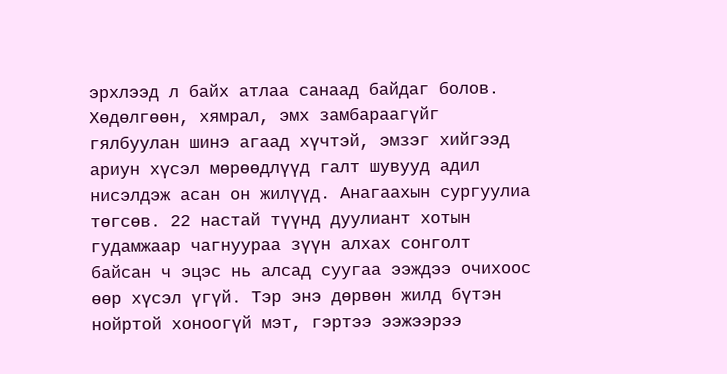эрхлээд л байх атлаа санаад байдаг болов.
Хөдөлгөөн, хямрал, эмх замбараагүйг гялбуулан шинэ агаад хүчтэй, эмзэг хийгээд ариун хүсэл мөрөөдлүүд галт шувууд адил нисэлдэж асан он жилүүд. Анагаахын сургуулиа төгсөв. 22 настай түүнд дуулиант хотын гудамжаар чагнуураа зүүн алхах сонголт байсан ч эцэс нь алсад суугаа ээждээ очихоос өөр хүсэл үгүй. Тэр энэ дөрвөн жилд бүтэн нойртой хоноогүй мэт, гэртээ ээжээрээ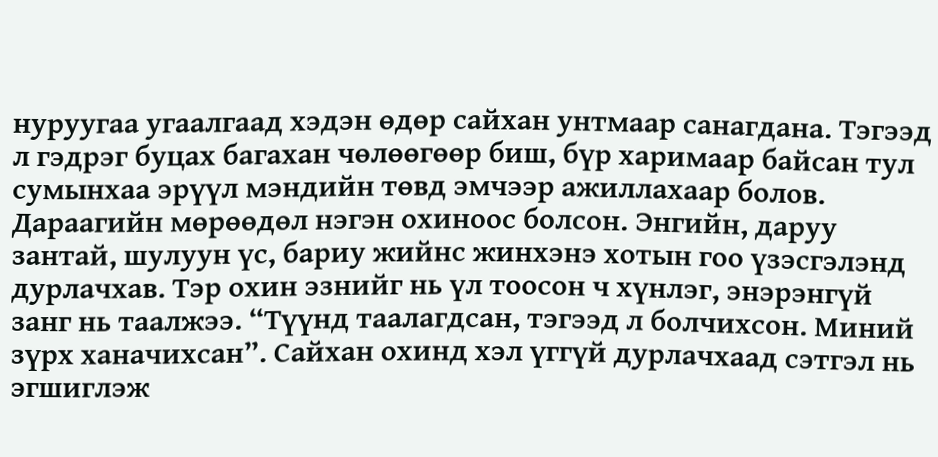нуруугаа угаалгаад хэдэн өдөр сайхан унтмаар санагдана. Тэгээд л гэдрэг буцах багахан чөлөөгөөр биш, бүр харимаар байсан тул сумынхаа эрүүл мэндийн төвд эмчээр ажиллахаар болов.
Дараагийн мөрөөдөл нэгэн охиноос болсон. Энгийн, даруу зантай, шулуун үс, бариу жийнс жинхэнэ хотын гоо үзэсгэлэнд дурлачхав. Тэр охин эзнийг нь үл тоосон ч хүнлэг, энэрэнгүй занг нь таалжээ. “Түүнд таалагдсан, тэгээд л болчихсон. Миний зүрх ханачихсан”. Сайхан охинд хэл үггүй дурлачхаад сэтгэл нь эгшиглэж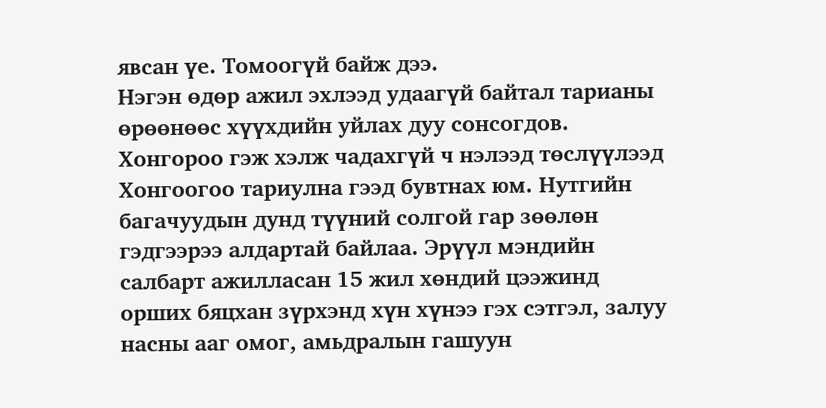явсан үе. Томоогүй байж дээ.
Нэгэн өдөр ажил эхлээд удаагүй байтал тарианы өрөөнөөс хүүхдийн уйлах дуу сонсогдов. Хонгороо гэж хэлж чадахгүй ч нэлээд төслүүлээд Хонгоогоо тариулна гээд бувтнах юм. Нутгийн багачуудын дунд түүний солгой гар зөөлөн гэдгээрээ алдартай байлаа. Эрүүл мэндийн салбарт ажилласан 15 жил хөндий цээжинд орших бяцхан зүрхэнд хүн хүнээ гэх сэтгэл, залуу насны ааг омог, амьдралын гашуун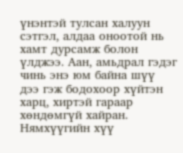үнэнтэй тулсан халуун сэтгэл, алдаа оноотой нь хамт дурсамж болон үлджээ. Аан, амьдрал гэдэг чинь энэ юм байна шүү дээ гэж бодохоор хүйтэн харц, хиртэй гараар хөндөмгүй хайран. Нямхүүгийн хүү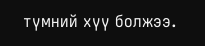түмний хүү болжээ.